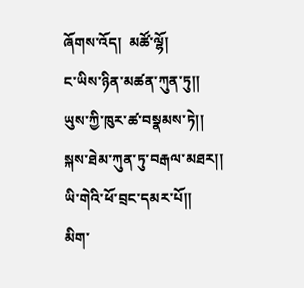ཞོགས་འོད།  མཚོ་ལྷོ།
ང་ཡིས་ཉིན་མཚན་ཀུན་ཏུ།།
ཡུས་ཀྱི་ཁུར་ཚ་བསྣམས་ཏེ།།
སྐས་ཐེམ་ཀུན་ཏུ་བརྒལ་མཐར།།
ཡི་གེའི་ཕོ་བྲང་དམར་པོ།།
མིག་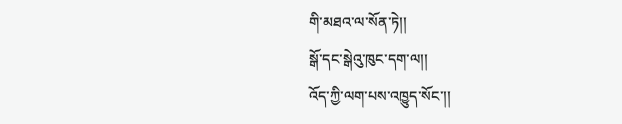གི་མཐའ་ལ་སོན་ཏེ།།
སྒོ་དང་སྒེའུ་ཁུང་དག་ལ།།
འོད་ཀྱི་ལག་པས་འཁྱུད་སོང་།།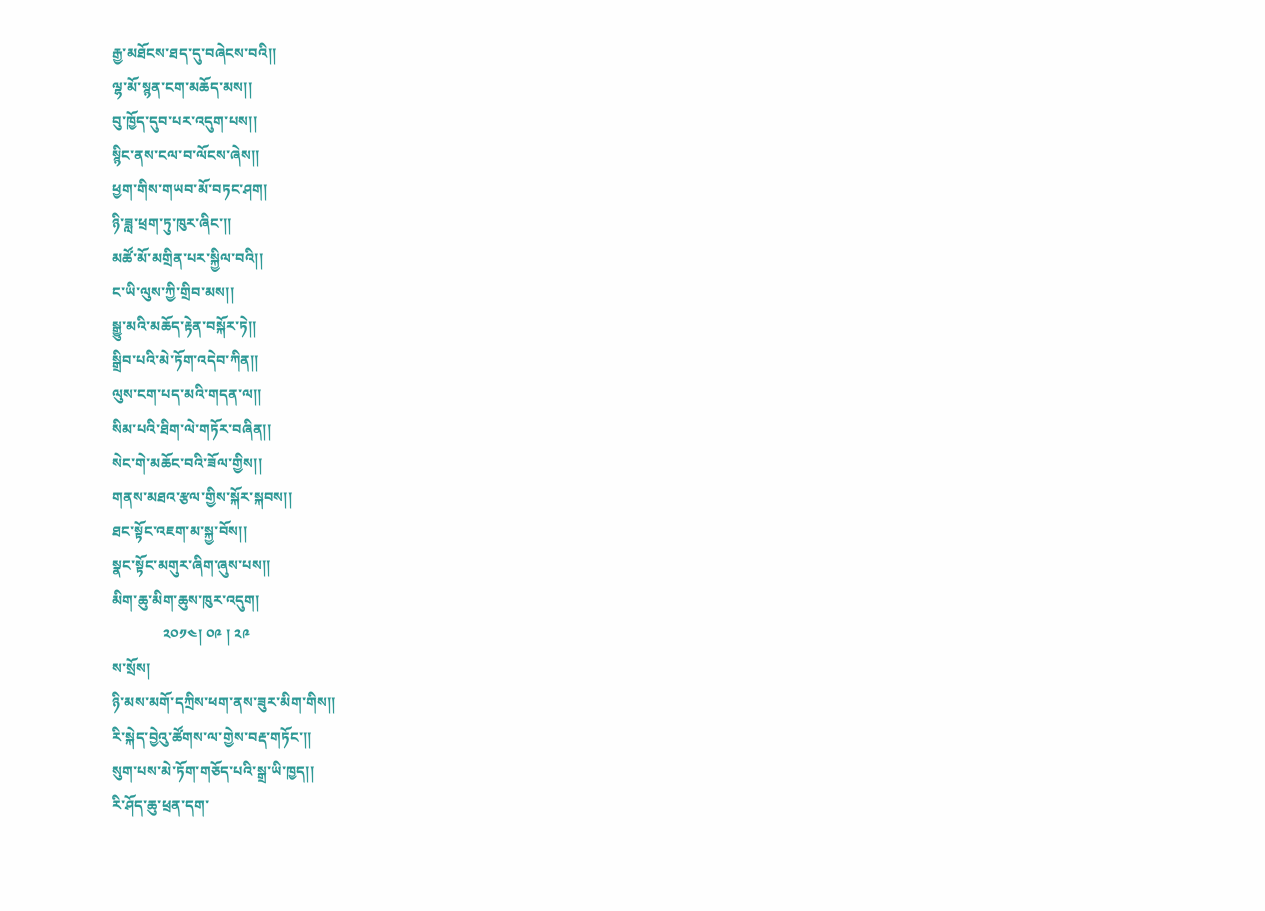རྒྱ་མཐོངས་ཐད་དུ་བཞེངས་བའི།།
ལྷ་མོ་སྙན་ངག་མཆོད་མས།།
བུ་ཁྱོད་དུབ་པར་འདུག་པས།།
སྙིང་ནས་ངལ་བ་ལོངས་ཞེས།།
ཕྱག་གིས་གཡབ་མོ་བཏང་ཤག།
ཉི་ཟླ་ཕྲག་ཏུ་ཁུར་ཞིང་།།
མཚོ་མོ་མགྲིན་པར་སྐྱིལ་བའི།།
ང་ཡི་ལུས་ཀྱི་གྲིབ་མས།།
སྒྱུ་མའི་མཆོད་རྟེན་བསྐོར་ཏེ།།
སྒྲིབ་པའི་མེ་ཏོག་འདེབ་ཀིན།།
ལུས་ངག་པད་མའི་གདན་ལ།།
སིམ་པའི་ཐིག་ལེ་གཏོར་བཞིན།།
སེང་གེ་མཆོང་བའི་ཟོལ་གྱིས།།
གནས་མཐའ་རྩལ་གྱིས་སྐོར་སྐབས།།
ཐང་སྟོང་འཇག་མ་སྐྱ་བོས།།
སྣང་སྟོང་མགུར་ཞིག་ཞུས་པས།།
མིག་ཆུ་མིག་ཆུས་ཁུར་འདུག།
              ༢༠༡༤། ༠༩ ། ༢༩
ས་སྲོས།
ཉི་མས་མགོ་དཀྲིས་ཕག་ནས་ཟུར་མིག་གིས།།
རི་སྐེད་བྱེའུ་ཚོགས་ལ་གྱེས་བརྡ་གཏོང་།།
སུག་པས་མེ་ཏོག་གཅོད་པའི་སྒྲ་ཡི་ཁྱད།།
རི་ཤོད་ཆུ་ཕྲན་དག་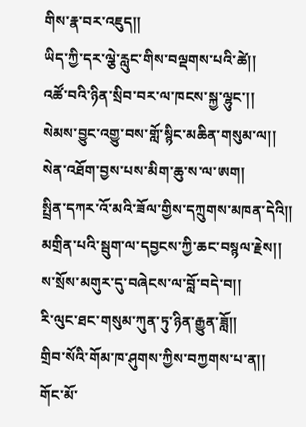གིས་རྣ་བར་འཇུད།།
ཡིད་ཀྱི་དར་ལྕེ་རླུང་གིས་བལྡགས་པའི་ཚེ།།
འཚོ་བའི་ཉིན་སྲིབ་བར་ལ་ཁངས་སྐྱ་ལྷུང་།།
སེམས་བྱུང་འགྱུ་བས་གློ་སྙིང་མཆིན་གསུམ་ལ།།
སེན་འཐོག་བྱས་པས་མིག་ཆུ་ས་ལ་ཨག།
སྤྲིན་དཀར་འོ་མའི་ཟོལ་གྱིས་དཀྲུགས་མཁན་དེའི།།
མགྲིན་པའི་སྦུག་ལ་དབྱངས་ཀྱི་ཆང་བསྙལ་རྗེས།།
ས་སྲོས་མགུར་དུ་བཞེངས་ལ་བློ་བདེ་བ།།
རི་ལུང་ཐང་གསུམ་ཀུན་ཏུ་ཉིན་རྒྱུན་ཟློ།།
གྲིབ་སོའི་གོམ་ཁ་ཤུགས་ཀྱིས་བཀྱགས་པ་ན།།
གོང་མོ་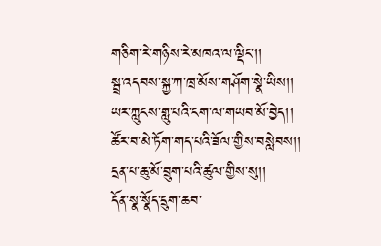གཅིག་རེ་གཉིས་རེ་མཁའ་ལ་ལྡིང་།།
སྦྲ་འདབས་སྐྱ་ཀ་ཁྲ་མོས་གཤོག་སྣེ་ཡིས།།
ཡར་ཀླུངས་གླུ་པའི་ངག་ལ་གཡབ་མོ་བྱེད།།
ཚོར་བ་མེ་ཏོག་གད་པའི་ཟོལ་གྱིས་བསླེབས།།
དྲན་པ་ཆུ་མོ་བྲུག་པའི་ཚུལ་གྱིས་སུ།།
དོན་སྣ་སྣོད་དྲུག་ཆབ་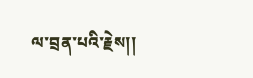ལ་བྲན་པའི་རྗེས།།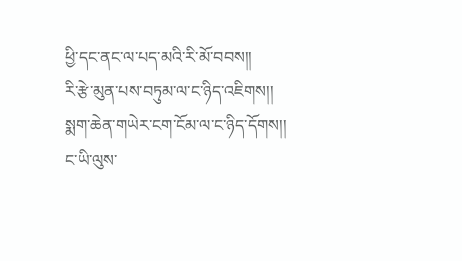ཕྱི་དང་ནང་ལ་པད་མའི་རི་མོ་བབས།།
རི་རྩེ་མུན་པས་བཏུམ་ལ་ང་ཉིད་འཇིགས།།
སྨག་ཆེན་གཡེར་ངག་ངོམ་ལ་ང་ཉིད་དོགས།།
ང་ཡི་ལུས་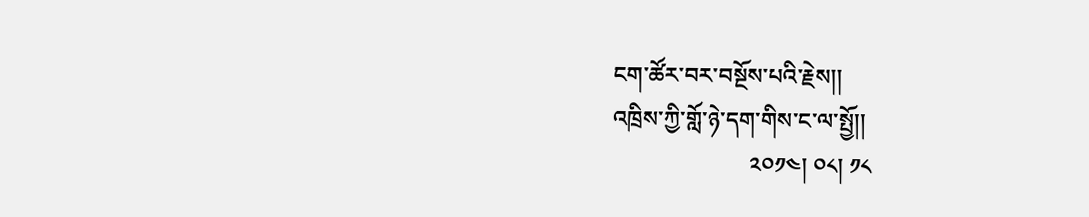ངག་ཚོར་བར་བསྔོས་པའི་རྗེས།།
འཁྲིས་ཀྱི་གློ་ཉེ་དག་གིས་ང་ལ་སྤྱོ།།
                        ༢༠༡༤། ༠༨། ༡༨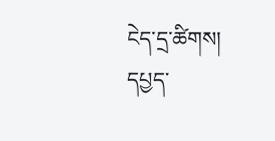ངེད་དྲ་ཚིགས།
དཔྱད་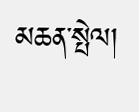མཆན་སྤེལ།